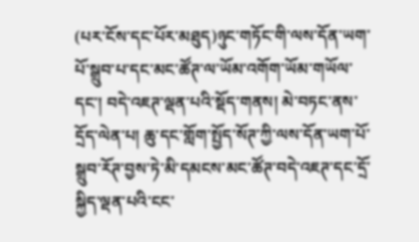(པར་ངོས་དང་པོར་མཐུད)ཉུང་གཏོང་གི་ལས་དོན་ཡག་པོ་སྒྲུབ་པ་དང་མང་ཚོཊ་ལ་ཡོམ་འགོག་ཡོམ་གཡོལ་དང་། བདེ་འཇཊ་ལྡན་པའི་སྡོད་གནས། མེ་བཏང་ནས་དྲོད་ལེན་པ། ཆུ་དང་གློག་སྤྱོད་སོཊ་ཀྱི་ལས་དོན་ཡག་པོ་སྒྲུབ་རོཊ་བྱས་ཏེ་མི་དམངས་མང་ཚོཊ་བདེ་འཇཊ་དང་དྲོ་སྐྱིད་ལྡན་པའི་ངང་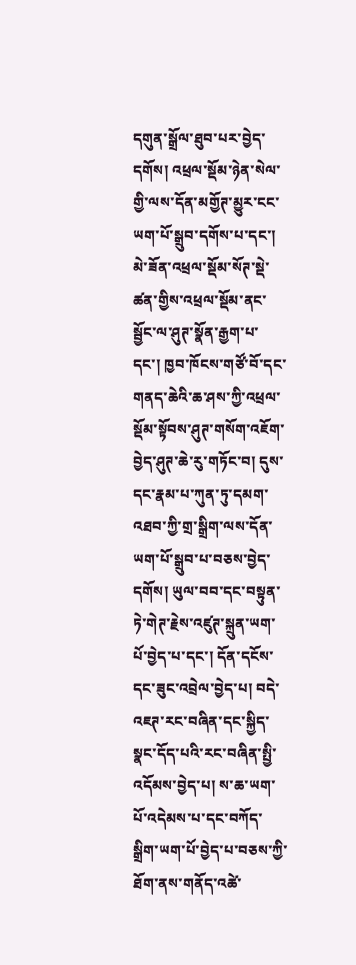དགུན་སྒྲོལ་ཐུབ་པར་བྱེད་དགོས། འཕྲལ་སྡོམ་ཉེན་སེལ་གྱི་ལས་དོན་མགྱོཊ་མྱུར་ངང་ཡག་པོ་སྒྲུབ་དགོས་པ་དང་། མེ་ཟོན་འཕྲལ་སྡོམ་སོཊ་སྡེ་ཚན་གྱིས་འཕྲལ་སྡོམ་ནང་སྦྱོང་ལ་ཤུཊ་སྣོན་རྒྱག་པ་དང་། ཁྱབ་ཁོངས་གཙོ་བོ་དང་གནད་ཆེའི་ཆ་ཤས་ཀྱི་འཕྲལ་སྡོམ་སྟོབས་ཤུཊ་གསོག་འཇོག་བྱེད་ཤུཊ་ཆེ་རུ་གཏོང་བ། དུས་དང་རྣམ་པ་ཀུན་ཏུ་དམག་འཐབ་ཀྱི་གྲ་སྒྲིག་ལས་དོན་ཡག་པོ་སྒྲུབ་པ་བཅས་བྱེད་དགོས། ཡུལ་བབ་དང་བསྟུན་ཏེ་གེཊ་རྗེས་འཛུཊ་སྐྲུན་ཡག་པོ་བྱེད་པ་དང་། དོན་དངོས་དང་ཟུང་འབྲེལ་བྱེད་པ། བདེ་འཇཊ་རང་བཞིན་དང་སྐྱིད་སྣང་དོད་པའི་རང་བཞིན་སྤྱི་འདོམས་བྱེད་པ། ས་ཆ་ཡག་པོ་འདེམས་པ་དང་བཀོད་སྒྲིག་ཡག་པོ་བྱེད་པ་བཅས་ཀྱི་ཐོག་ནས་གནོད་འཚེ་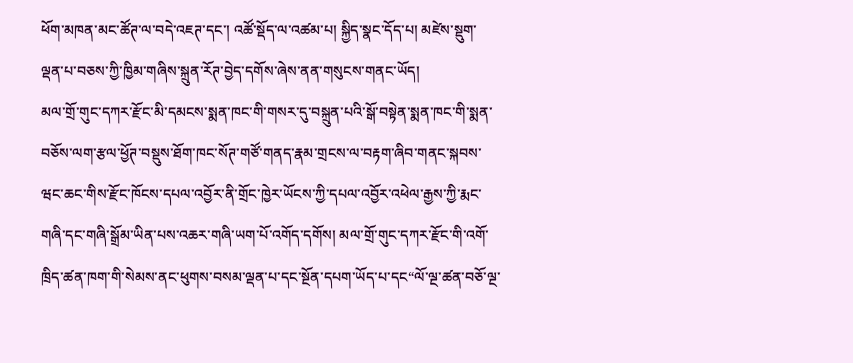ཕོག་མཁན་མང་ཚོཊ་ལ་བདེ་འཇཊ་དང་། འཚོ་སྡོད་ལ་འཚམ་པ། སྐྱིད་སྣང་དོད་པ། མཛེས་སྡུག་ལྡན་པ་བཅས་ཀྱི་ཁྱིམ་གཞིས་སྐྲུན་རོཊ་བྱེད་དགོས་ཞེས་ནན་གསུངས་གནང་ཡོད།
མལ་གྲོ་གུང་དཀར་རྫོང་མི་དམངས་སྨན་ཁང་གི་གསར་དུ་བསྐྲུན་པའི་སྒོ་བསྟེན་སྨན་ཁང་གི་སྨན་བཅོས་ལག་རྩལ་ཕྱོཊ་བསྡུས་ཐོག་ཁང་སོཊ་གཙོ་གནད་རྣམ་གྲངས་ལ་བརྟག་ཞིབ་གནང་སྐབས་ཝང་ཆང་གིས་རྫོང་ཁོངས་དཔལ་འབྱོར་ནི་གྲོང་ཁྱེར་ཡོངས་ཀྱི་དཔལ་འབྱོར་འཕེལ་རྒྱས་ཀྱི་རྨང་གཞི་དང་གཞི་སྒྲོམ་ཡིན་པས་འཆར་གཞི་ཡག་པོ་འགོད་དགོས། མལ་གྲོ་གུང་དཀར་རྫོང་གི་འགོ་ཁྲིད་ཚན་ཁག་གི་སེམས་ནང་ཕུགས་བསམ་ལྡན་པ་དང་སྔོན་དཔག་ཡོད་པ་དང“ལོ་ལྔ་ཚན་བཅོ་ལྔ་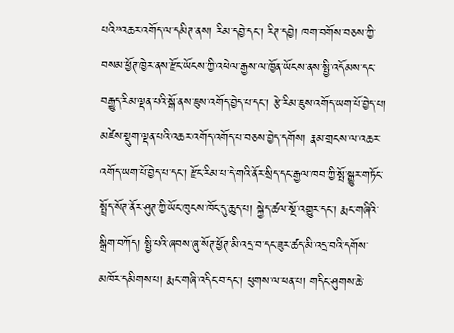པའི”འཆར་འགོད་ལ་དམིཊ་ནས། རིམ་དབྱེ་དང་། རིཊ་དབྱེ། ཁག་བགོས་བཅས་ཀྱི་བསམ་ཕྱོཊ་ཁྱེར་ནས་རྫོང་ཡོངས་ཀྱི་འཕེལ་རྒྱས་ལ་ཁྱོན་ཡོངས་ནས་སྤྱི་འདོམས་དང་བརྒྱུད་རིམ་ལྡན་པའི་སྒོ་ནས་ཇུས་འགོད་བྱེད་པ་དང་། རྩེ་རིམ་ཇུས་འགོད་ཡག་པོ་བྱེད་པ། མཛེས་སྡུག་ལྡན་པའི་འཆར་འགོད་འགོད་པ་བཅས་བྱེད་དགོས། རྣམ་གྲངས་ལ་འཆར་འགོད་ཡག་པོ་བྱེད་པ་དང་། རྫོང་རིམ་པ་དེ་གའི་ནོར་སྲིད་དང་རྒྱལ་ཁབ་ཀྱི་སྤོ་སྒྱུར་གཏོང་སྤྲོད་སོཊ་ནོར་ཤུཊ་ཀྱི་ཡོང་ཁུངས་ཁོང་དུ་ཆུད་པ། སྐྱེད་ཚལ་སྔོ་འགྱུར་དང་། རྨང་གཞིའི་སྒྲིག་བཀོད། སྤྱི་པའི་ཞབས་ཞུ་སོཊ་ཕྱོཊ་མི་འདྲ་བ་དང་ཟུར་ཚད་མི་འདྲ་བའི་དགོས་མཁོར་དམིགས་པ། རྨང་གཞི་འདིང་བ་དང་། ཕུགས་ལ་ཕན་པ། གདིང་ཤུགས་ཆེ་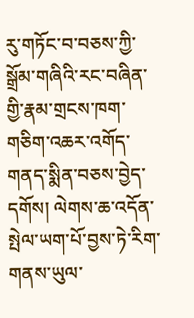རུ་གཏོང་བ་བཅས་ཀྱི་སྒྲོམ་གཞིའི་རང་བཞིན་གྱི་རྣམ་གྲངས་ཁག་གཅིག་འཆར་འགོད་གནད་སྨིན་བཅས་བྱེད་དགོས། ལེགས་ཆ་འདོན་སྤེལ་ཡག་པོ་བྱས་ཏེ་རིག་གནས་ཡུལ་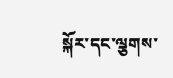སྐོར་དང་ལྕགས་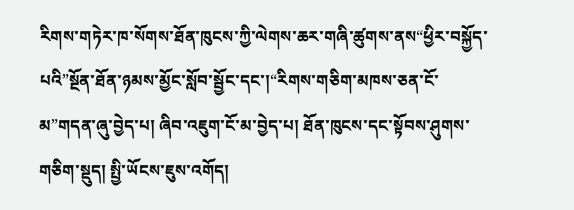རིགས་གཏེར་ཁ་སོགས་ཐོན་ཁུངས་ཀྱི་ལེགས་ཆར་གཞི་ཚུགས་ནས“ཕྱིར་བསྐྱོད་པའི”སྔོན་ཐོན་ཉམས་མྱོང་སློབ་སྦྱོང་དང་།“རིགས་གཅིག་མཁས་ཅན་ངོ་མ”གདན་ཞུ་བྱེད་པ། ཞིབ་འཇུག་ངོ་མ་བྱེད་པ། ཐོན་ཁུངས་དང་སྟོབས་ཤུགས་གཅིག་སྡུད། སྤྱི་ཡོངས་ཇུས་འགོད།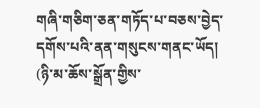གཞི་གཅིག་ཅན་གཏོད་པ་བཅས་བྱེད་དགོས་པའི་ནན་གསུངས་གནང་ཡོད།
(ཉི་མ་ཆོས་སྒྲོན་གྱིས་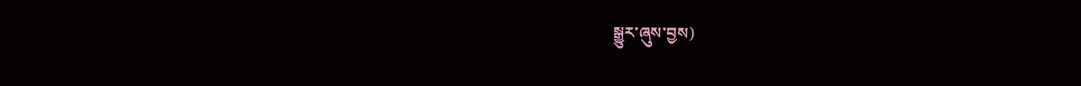སྒྱུར་ཞུས་བྱས)